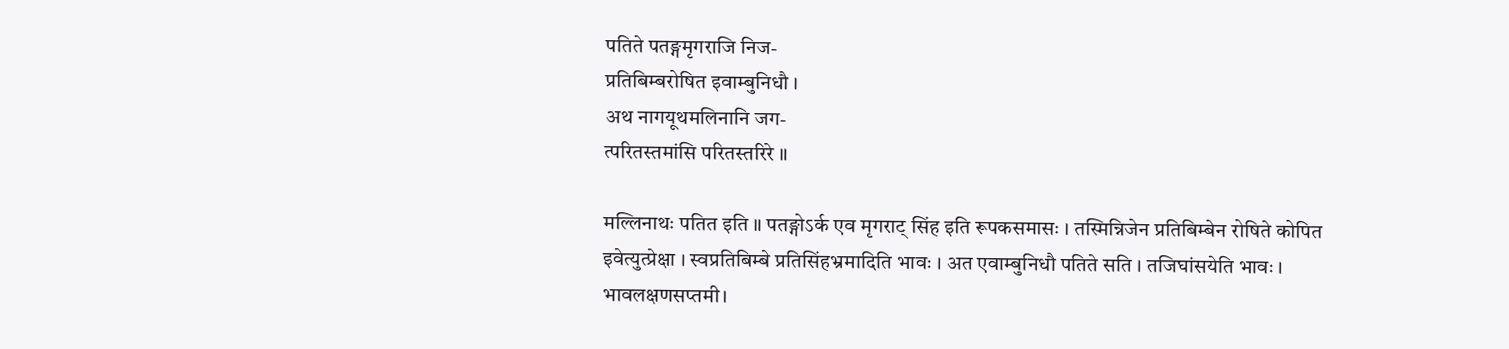पतिते पतङ्गमृगराजि निज-
प्रतिबिम्बरोषित इवाम्बुनिधौ ।
अथ नागयूथमलिनानि जग-
त्परितस्तमांसि परितस्तरिरे ॥

मल्लिनाथः पतित इति ॥ पतङ्गोऽर्क एव मृगराट् सिंह इति रूपकसमासः । तस्मिन्निजेन प्रतिबिम्बेन रोषिते कोपित इवेत्युत्प्रेक्षा । स्वप्रतिबिम्बे प्रतिसिंहभ्रमादिति भावः । अत एवाम्बुनिधौ पतिते सति । तजिघांसयेति भावः । भावलक्षणसप्तमी।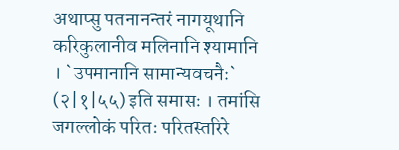अथाप्सु पतनानन्तरं नागयूथानि करिकुलानीव मलिनानि श्यामानि । `उपमानानि सामान्यवचनैः` (२|१|५५) इति समासः । तमांसि जगल्लोकं परितः परितस्तरिरे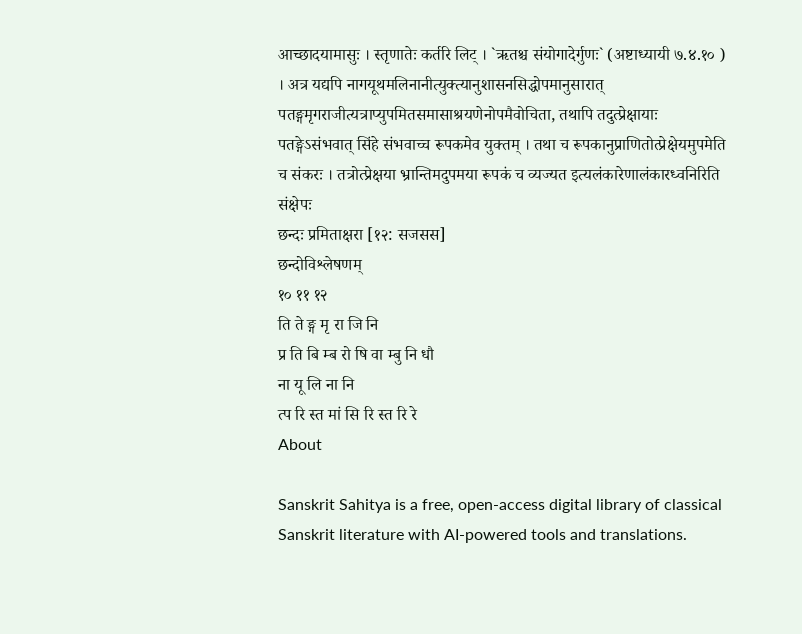आच्छादयामासुः । स्तृणातेः कर्तरि लिट् । `ऋतश्च संयोगादेर्गुणः` (अष्टाध्यायी ७.४.१० ) । अत्र यद्यपि नागयूथमलिनानीत्युक्त्यानुशासनसिद्धोपमानुसारात् पतङ्गमृगराजीत्यत्राप्युपमितसमासाश्रयणेनोपमैवोचिता, तथापि तदुत्प्रेक्षायाः पतङ्गेऽसंभवात् सिंहे संभवाच्च रूपकमेव युक्तम् । तथा च रूपकानुप्राणितोत्प्रेक्षेयमुपमेति च संकरः । तत्रोत्प्रेक्षया भ्रान्तिमदुपमया रूपकं च व्यज्यत इत्यलंकारेणालंकारध्वनिरिति संक्षेपः
छन्दः प्रमिताक्षरा [१२: सजसस]
छन्दोविश्लेषणम्
१० ११ १२
ति ते ङ्ग मृ रा जि नि
प्र ति बि म्ब रो षि वा म्बु नि धौ
ना यू लि ना नि
त्प रि स्त मां सि रि स्त रि रे
About

Sanskrit Sahitya is a free, open-access digital library of classical Sanskrit literature with AI-powered tools and translations.